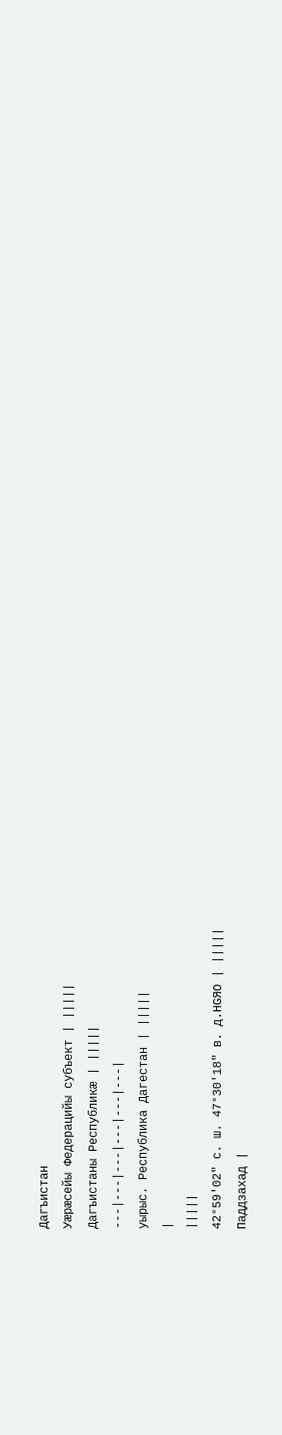Дагъистан
Уæрæсейы Федерацийы субъект | |||||
Дагъистаны Республикæ | |||||
---|---|---|---|---|---|
уырыс. Республика Дагестан | |||||
|
|||||
42°59′02″ с. ш. 47°30′18″ в. д.HGЯO | |||||
Паддзахад |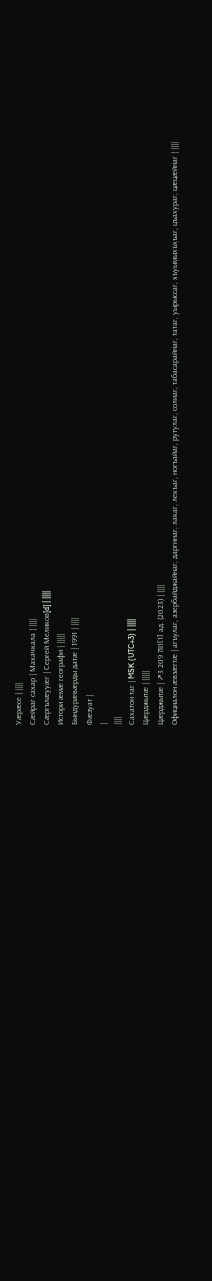Уæрæсе | ||||
Сæйраг сахар | Махачкала | ||||
Сæргълæууæг | Сергей Меликов[d] | ||||
Истори æмæ географи | |||||
Бындурæвæрды датæ | 1991 | ||||
Фæзуат |
|
||||
Сахатон таг | MSK (UTC+3) | ||||
Цæрджытæ | |||||
Цæрджытæ | ↗3 209 781[1] ад. (2023) | ||||
Официалон æвзæгтæ | агъулаг, азербайджайнаг, даргинаг, лакаг, лекъаг, ногъайаг, рутулаг, солиаг, табасарайнаг, татаг, уырыссаг, хъуымыхъхъаг, цъахураг, цæцæйнаг | ||||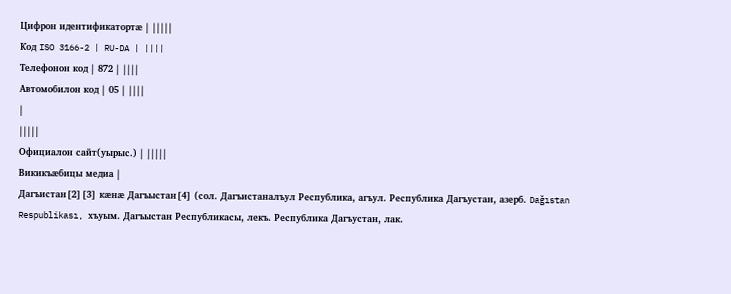Цифрон идентификатортæ | |||||
Код ISO 3166-2 | RU-DA | ||||
Телефонон код | 872 | ||||
Автомобилон код | 05 | ||||
|
|||||
Официалон сайт(уырыс.) | |||||
Викикъæбицы медиа |
Дагъистан[2][3] кæнæ Дагъыстан[4] (сол. Дагъистаналъул Республика, агъул. Республика Дагъустан, азерб. Dağıstan Respublikası, хъуым. Дагъыстан Республикасы, лекъ. Республика Дагъустан, лак.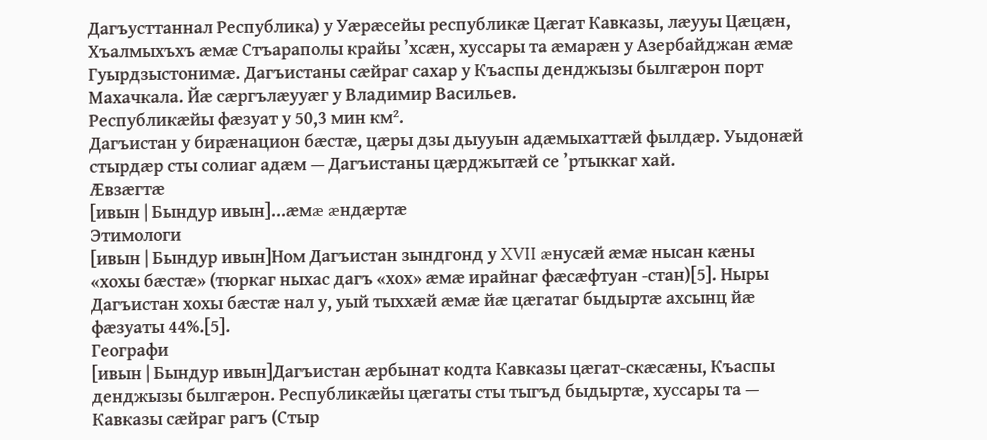Дагъусттаннал Республика) у Уæрæсейы республикæ Цæгат Кавказы, лæууы Цæцæн, Хъалмыхъхъ æмæ Стъараполы крайы ’хсæн, хуссары та æмарæн у Азербайджан æмæ Гуырдзыстонимæ. Дагъистаны сæйраг сахар у Къаспы денджызы былгæрон порт Махачкала. Йæ сæргълæууæг у Владимир Васильев.
Республикæйы фæзуат у 50,3 мин км².
Дагъистан у бирæнацион бæстæ, цæры дзы дыууын адæмыхаттæй фылдæр. Уыдонæй стырдæр сты солиаг адæм — Дагъистаны цæрджытæй се ’ртыккаг хай.
Æвзæгтæ
[ивын | Бындур ивын]...æмæ æндæртæ
Этимологи
[ивын | Бындур ивын]Ном Дагъистан зындгонд у XVII æнусæй æмæ нысан кæны «хохы бæстæ» (тюркаг ныхас дагъ «хох» æмæ ирайнаг фæсæфтуан -стан)[5]. Ныры Дагъистан хохы бæстæ нал у, уый тыххæй æмæ йæ цæгатаг быдыртæ ахсынц йæ фæзуаты 44%.[5].
Географи
[ивын | Бындур ивын]Дагъистан æрбынат кодта Кавказы цæгат-скæсæны, Къаспы денджызы былгæрон. Республикæйы цæгаты сты тыгъд быдыртæ, хуссары та — Кавказы сæйраг рагъ (Стыр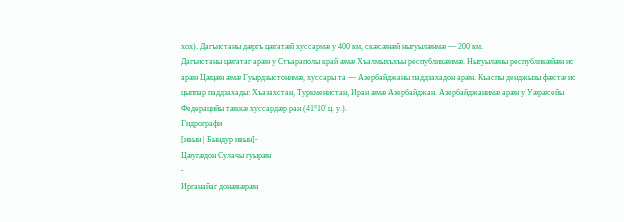хох). Дагъистаны дæргъ цæгатæй хуссармæ у 400 км, скæсæнæй ныгуылæнмæ — 200 км.
Дагъистаны цæгатаг арæн у Стъараполы край æмæ Хъалмыхъхъы республикæимæ. Ныгуылæны республикæйæн ис арæн Цæцæн æмæ Гуырдзыстонимæ, хуссары та — Азербайджаны паддзахадон арæн. Къаспы денджызы фæстæ ис цыппар паддзахады: Хъазахстан, Туркменистан, Иран æмæ Азербайджан. Азербайджанимæ арæн у Уæрæсейы Федерацийы тæккæ хуссардæр ран (41°10' ц. у.).
Гидрографи
[ивын | Бындур ивын]-
Цæугæдон Сулачы гуырæн
-
Ирганайаг донæвæрæн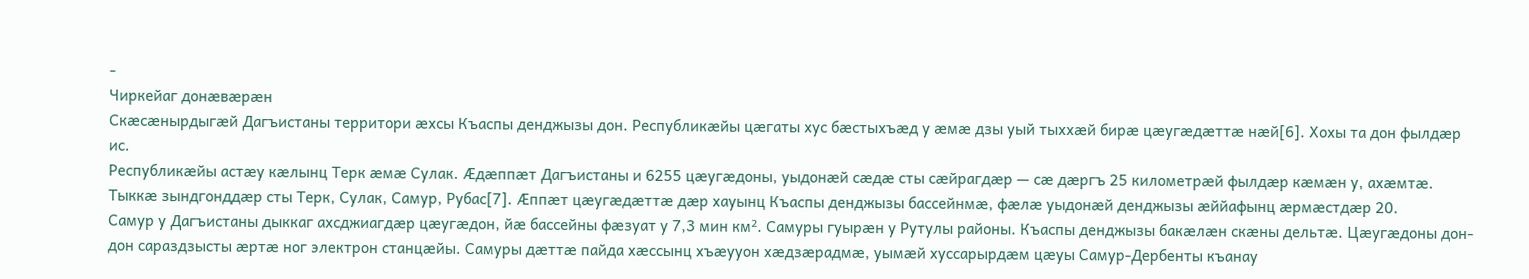-
Чиркейаг донæвæрæн
Скæсæнырдыгæй Дагъистаны территори æхсы Къаспы денджызы дон. Республикæйы цæгаты хус бæстыхъæд у æмæ дзы уый тыххæй бирæ цæугæдæттæ нæй[6]. Хохы та дон фылдæр ис.
Республикæйы астæу кæлынц Терк æмæ Сулак. Æдæппæт Дагъистаны и 6255 цæугæдоны, уыдонæй сæдæ сты сæйрагдæр — сæ дæргъ 25 километрæй фылдæр кæмæн у, ахæмтæ. Тыккæ зындгонддæр сты Терк, Сулак, Самур, Рубас[7]. Æппæт цæугæдæттæ дæр хауынц Къаспы денджызы бассейнмæ, фæлæ уыдонæй денджызы æййафынц æрмæстдæр 20.
Самур у Дагъистаны дыккаг ахсджиагдæр цæугæдон, йæ бассейны фæзуат у 7,3 мин км². Самуры гуырæн у Рутулы районы. Къаспы денджызы бакæлæн скæны дельтæ. Цæугæдоны дон-дон сараздзысты æртæ ног электрон станцæйы. Самуры дæттæ пайда хæссынц хъæууон хæдзæрадмæ, уымæй хуссарырдæм цæуы Самур-Дербенты къанау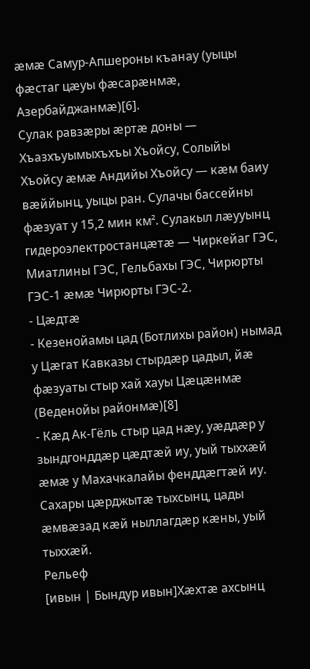æмæ Самур-Апшероны къанау (уыцы фæстаг цæуы фæсарæнмæ, Азербайджанмæ)[6].
Сулак равзæры æртæ доны — Хъазхъуымыхъхъы Хъойсу, Солыйы Хъойсу æмæ Андийы Хъойсу — кæм баиу вæййынц, уыцы ран. Сулачы бассейны фæзуат у 15,2 мин км². Сулакыл лæууынц гидероэлектростанцæтæ — Чиркейаг ГЭС, Миатлины ГЭС, Гельбахы ГЭС, Чирюрты ГЭС-1 æмæ Чирюрты ГЭС-2.
- Цæдтæ
- Кезенойамы цад (Ботлихы район) нымад у Цæгат Кавказы стырдæр цадыл, йæ фæзуаты стыр хай хауы Цæцæнмæ (Веденойы районмæ)[8]
- Кæд Ак-Гёль стыр цад нæу, уæддæр у зындгонддæр цæдтæй иу, уый тыххæй æмæ у Махачкалайы фенддæгтæй иу. Сахары цæрджытæ тыхсынц, цады æмвæзад кæй ныллагдæр кæны, уый тыххæй.
Рельеф
[ивын | Бындур ивын]Хæхтæ ахсынц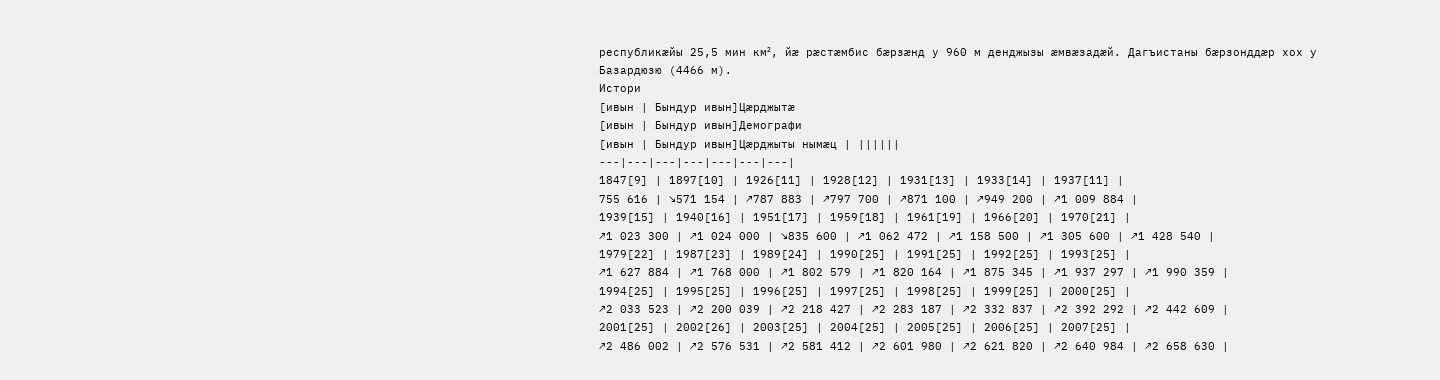республикæйы 25,5 мин км², йæ рæстæмбис бæрзæнд у 960 м денджызы æмвæзадæй. Дагъистаны бæрзонддæр хох у Базардюзю (4466 м).
Истори
[ивын | Бындур ивын]Цæрджытæ
[ивын | Бындур ивын]Демографи
[ивын | Бындур ивын]Цæрджыты нымæц | ||||||
---|---|---|---|---|---|---|
1847[9] | 1897[10] | 1926[11] | 1928[12] | 1931[13] | 1933[14] | 1937[11] |
755 616 | ↘571 154 | ↗787 883 | ↗797 700 | ↗871 100 | ↗949 200 | ↗1 009 884 |
1939[15] | 1940[16] | 1951[17] | 1959[18] | 1961[19] | 1966[20] | 1970[21] |
↗1 023 300 | ↗1 024 000 | ↘835 600 | ↗1 062 472 | ↗1 158 500 | ↗1 305 600 | ↗1 428 540 |
1979[22] | 1987[23] | 1989[24] | 1990[25] | 1991[25] | 1992[25] | 1993[25] |
↗1 627 884 | ↗1 768 000 | ↗1 802 579 | ↗1 820 164 | ↗1 875 345 | ↗1 937 297 | ↗1 990 359 |
1994[25] | 1995[25] | 1996[25] | 1997[25] | 1998[25] | 1999[25] | 2000[25] |
↗2 033 523 | ↗2 200 039 | ↗2 218 427 | ↗2 283 187 | ↗2 332 837 | ↗2 392 292 | ↗2 442 609 |
2001[25] | 2002[26] | 2003[25] | 2004[25] | 2005[25] | 2006[25] | 2007[25] |
↗2 486 002 | ↗2 576 531 | ↗2 581 412 | ↗2 601 980 | ↗2 621 820 | ↗2 640 984 | ↗2 658 630 |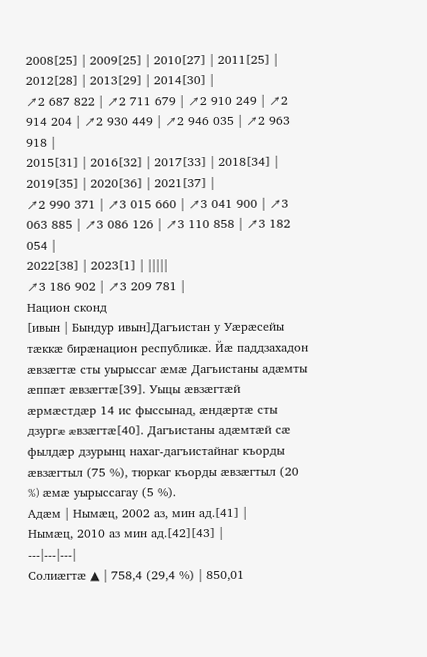2008[25] | 2009[25] | 2010[27] | 2011[25] | 2012[28] | 2013[29] | 2014[30] |
↗2 687 822 | ↗2 711 679 | ↗2 910 249 | ↗2 914 204 | ↗2 930 449 | ↗2 946 035 | ↗2 963 918 |
2015[31] | 2016[32] | 2017[33] | 2018[34] | 2019[35] | 2020[36] | 2021[37] |
↗2 990 371 | ↗3 015 660 | ↗3 041 900 | ↗3 063 885 | ↗3 086 126 | ↗3 110 858 | ↗3 182 054 |
2022[38] | 2023[1] | |||||
↗3 186 902 | ↗3 209 781 |
Национ сконд
[ивын | Бындур ивын]Дагъистан у Уæрæсейы тæккæ бирæнацион республикæ. Йæ паддзахадон æвзæгтæ сты уырыссаг æмæ Дагъистаны адæмты æппæт æвзæгтæ[39]. Уыцы æвзæгтæй æрмæстдæр 14 ис фыссынад, æндæртæ сты дзургæ æвзæгтæ[40]. Дагъистаны адæмтæй сæ фылдæр дзурынц нахаг-дагъистайнаг къорды æвзæгтыл (75 %), тюркаг къорды æвзæгтыл (20 %) æмæ уырыссагау (5 %).
Адæм | Нымæц, 2002 аз, мин ад.[41] |
Нымæц, 2010 аз мин ад.[42][43] |
---|---|---|
Солиæгтæ ▲ | 758,4 (29,4 %) | 850,01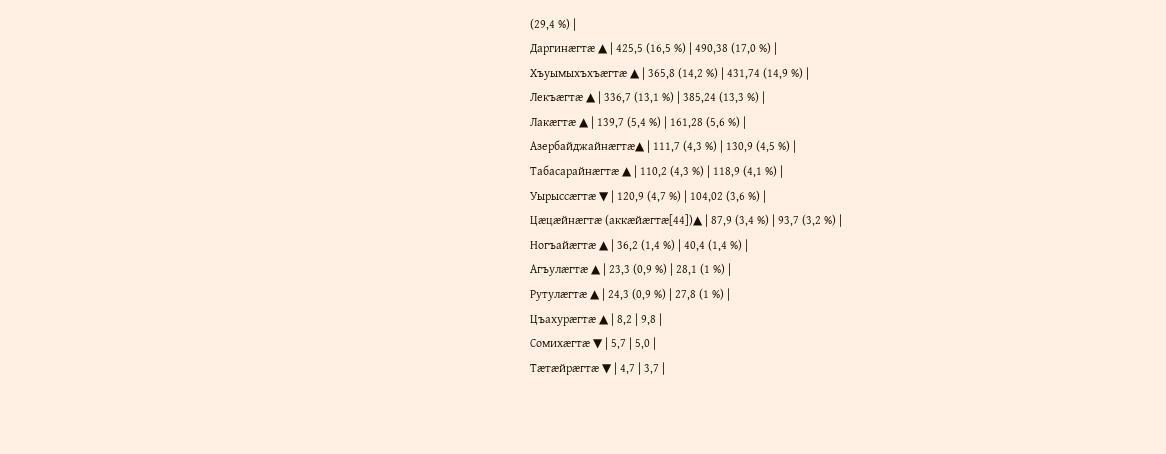(29,4 %) |
Даргинæгтæ ▲ | 425,5 (16,5 %) | 490,38 (17,0 %) |
Хъуымыхъхъæгтæ ▲ | 365,8 (14,2 %) | 431,74 (14,9 %) |
Лекъæгтæ ▲ | 336,7 (13,1 %) | 385,24 (13,3 %) |
Лакæгтæ ▲ | 139,7 (5,4 %) | 161,28 (5,6 %) |
Азербайджайнæгтæ▲ | 111,7 (4,3 %) | 130,9 (4,5 %) |
Табасарайнæгтæ ▲ | 110,2 (4,3 %) | 118,9 (4,1 %) |
Уырыссæгтæ ▼ | 120,9 (4,7 %) | 104,02 (3,6 %) |
Цæцæйнæгтæ (аккæйæгтæ[44])▲ | 87,9 (3,4 %) | 93,7 (3,2 %) |
Ногъайæгтæ ▲ | 36,2 (1,4 %) | 40,4 (1,4 %) |
Агъулæгтæ ▲ | 23,3 (0,9 %) | 28,1 (1 %) |
Рутулæгтæ ▲ | 24,3 (0,9 %) | 27,8 (1 %) |
Цъахурæгтæ ▲ | 8,2 | 9,8 |
Сомихæгтæ ▼ | 5,7 | 5,0 |
Тæтæйрæгтæ ▼ | 4,7 | 3,7 |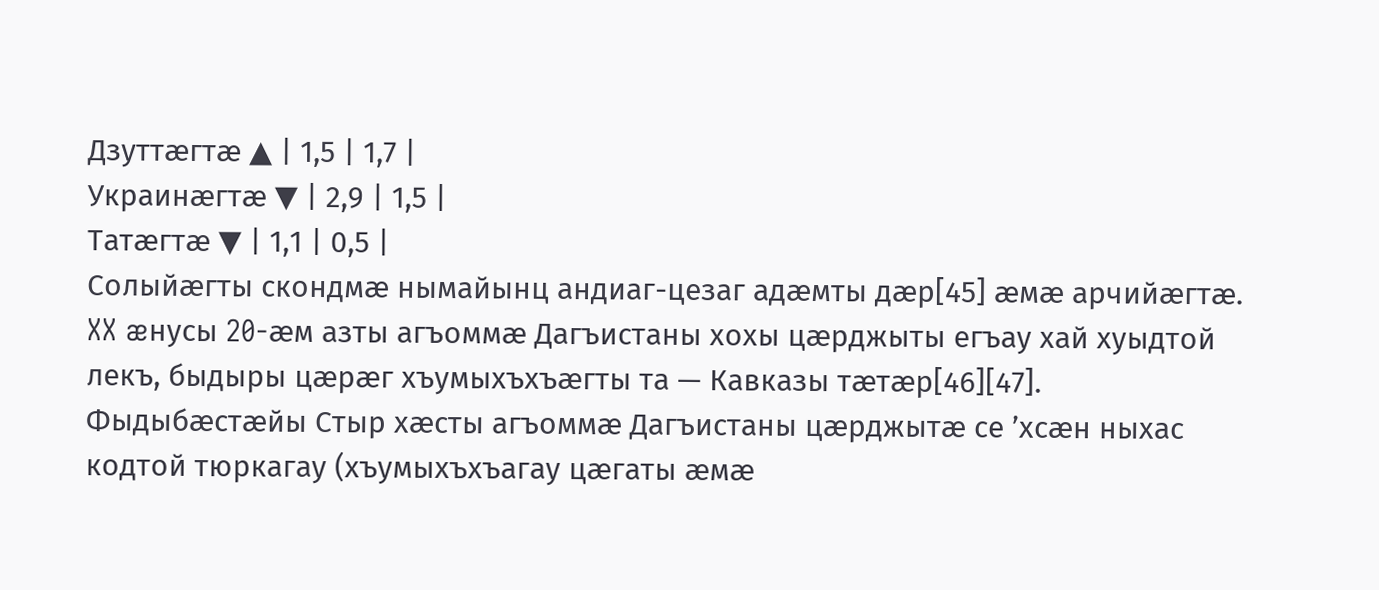Дзуттæгтæ ▲ | 1,5 | 1,7 |
Украинæгтæ ▼ | 2,9 | 1,5 |
Татæгтæ ▼ | 1,1 | 0,5 |
Солыйæгты скондмæ нымайынц андиаг-цезаг адæмты дæр[45] æмæ арчийæгтæ.
XX æнусы 20-æм азты агъоммæ Дагъистаны хохы цæрджыты егъау хай хуыдтой лекъ, быдыры цæрæг хъумыхъхъæгты та — Кавказы тæтæр[46][47].
Фыдыбæстæйы Стыр хæсты агъоммæ Дагъистаны цæрджытæ се ’хсæн ныхас кодтой тюркагау (хъумыхъхъагау цæгаты æмæ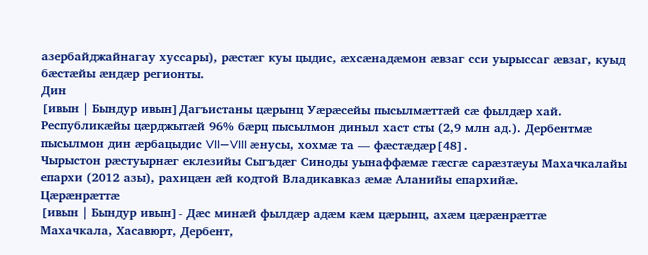азербайджайнагау хуссары), рæстæг куы цыдис, æхсæнадæмон æвзаг сси уырыссаг æвзаг, куыд бæстæйы æндæр регионты.
Дин
[ивын | Бындур ивын]Дагъистаны цæрынц Уæрæсейы пысылмæттæй сæ фылдæр хай. Республикæйы цæрджытæй 96% бæрц пысылмон диныл хаст сты (2,9 млн ад.). Дербентмæ пысылмон дин æрбацыдис VII—VIII æнусы, хохмæ та — фæстæдæр[48].
Чырыстон рæстуырнæг еклезийы Сыгъдæг Синоды уынаффæмæ гæсгæ сарæзтæуы Махачкалайы епархи (2012 азы), рахицæн æй кодтой Владикавказ æмæ Аланийы епархийæ.
Цæрæнрæттæ
[ивын | Бындур ивын]- Дæс минæй фылдæр адæм кæм цæрынц, ахæм цæрæнрæттæ
Махачкала, Хасавюрт, Дербент,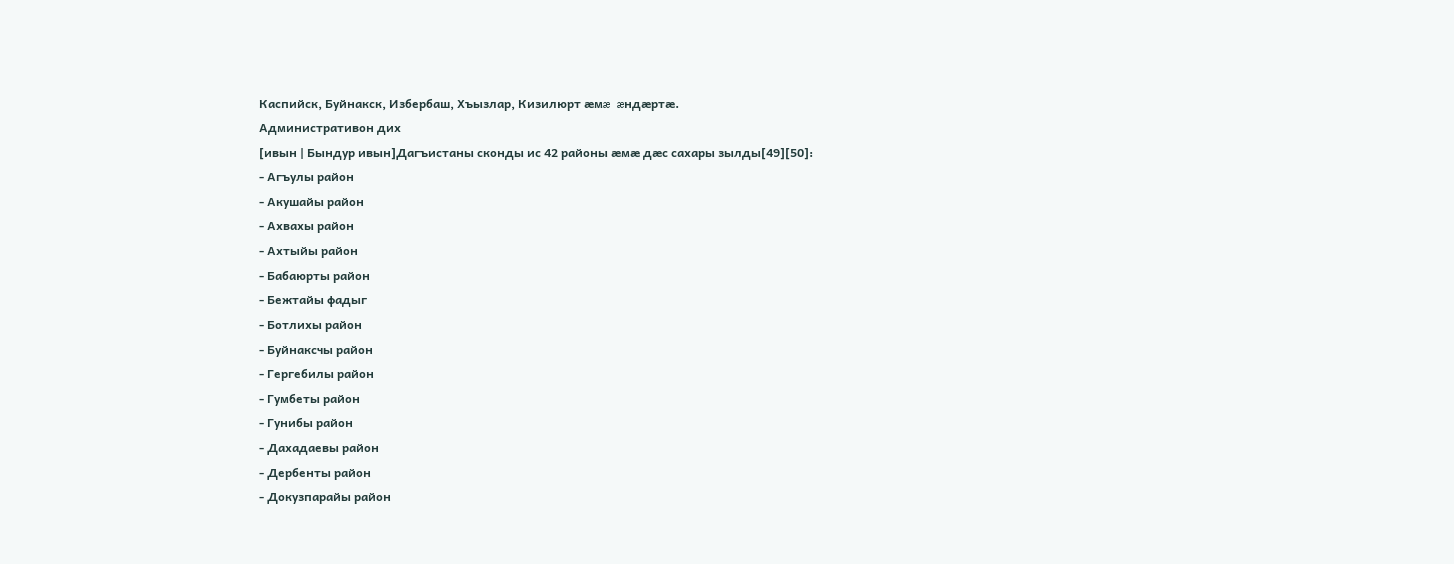Каспийск, Буйнакск, Избербаш, Хъызлар, Кизилюрт æмæ æндæртæ.
Административон дих
[ивын | Бындур ивын]Дагъистаны сконды ис 42 районы æмæ дæс сахары зылды[49][50]:
- Агъулы район
- Акушайы район
- Ахвахы район
- Ахтыйы район
- Бабаюрты район
- Бежтайы фадыг
- Ботлихы район
- Буйнаксчы район
- Гергебилы район
- Гумбеты район
- Гунибы район
- Дахадаевы район
- Дербенты район
- Докузпарайы район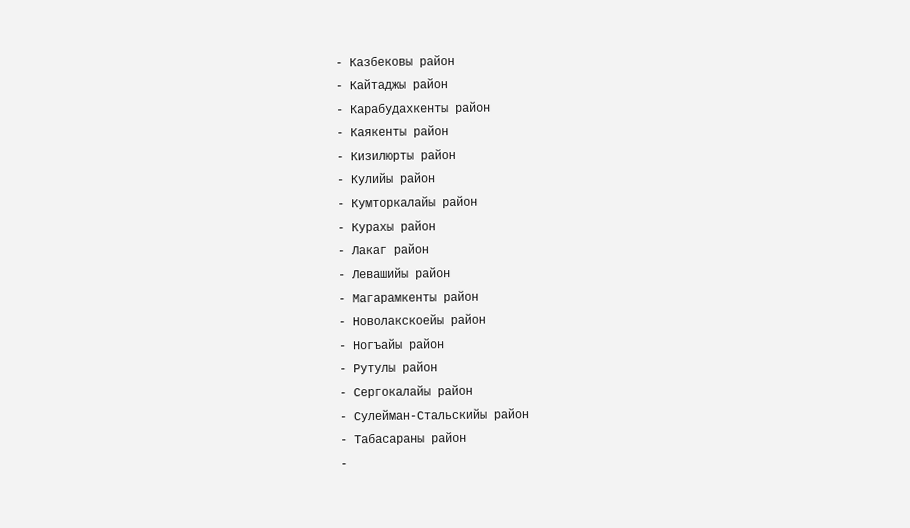- Казбековы район
- Кайтаджы район
- Карабудахкенты район
- Каякенты район
- Кизилюрты район
- Кулийы район
- Кумторкалайы район
- Курахы район
- Лакаг район
- Левашийы район
- Магарамкенты район
- Новолакскоейы район
- Ногъайы район
- Рутулы район
- Сергокалайы район
- Сулейман-Стальскийы район
- Табасараны район
-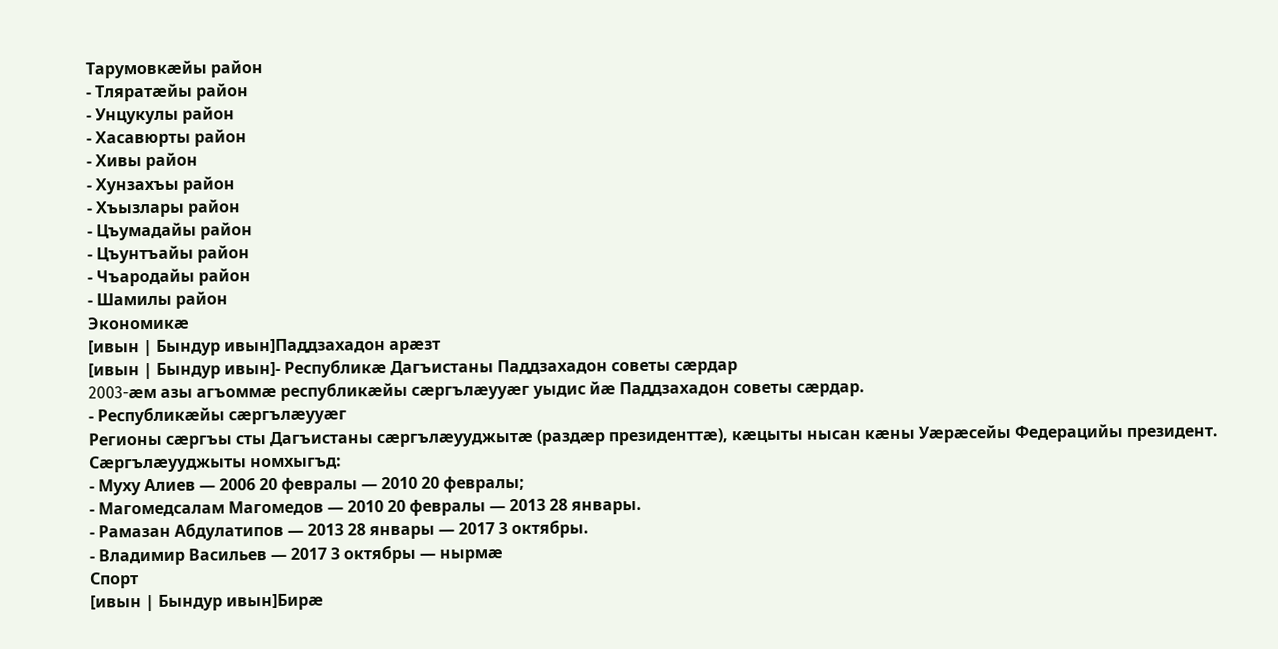Тарумовкæйы район
- Тляратæйы район
- Унцукулы район
- Хасавюрты район
- Хивы район
- Хунзахъы район
- Хъызлары район
- Цъумадайы район
- Цъунтъайы район
- Чъародайы район
- Шамилы район
Экономикæ
[ивын | Бындур ивын]Паддзахадон арæзт
[ивын | Бындур ивын]- Республикæ Дагъистаны Паддзахадон советы сæрдар
2003-æм азы агъоммæ республикæйы сæргълæууæг уыдис йæ Паддзахадон советы сæрдар.
- Республикæйы сæргълæууæг
Регионы сæргъы сты Дагъистаны сæргълæууджытæ (раздæр президенттæ), кæцыты нысан кæны Уæрæсейы Федерацийы президент. Сæргълæууджыты номхыгъд:
- Муху Алиев — 2006 20 февралы — 2010 20 февралы;
- Магомедсалам Магомедов — 2010 20 февралы — 2013 28 январы.
- Рамазан Абдулатипов — 2013 28 январы — 2017 3 октябры.
- Владимир Васильев — 2017 3 октябры — нырмæ
Спорт
[ивын | Бындур ивын]Бирæ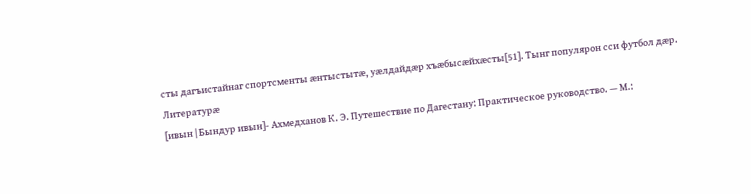сты дагъистайнаг спортсменты æнтыстытæ, уæлдайдæр хъæбысæйхæсты[51]. Тынг популярон сси футбол дæр.
Литературæ
[ивын | Бындур ивын]- Ахмедханов К. Э. Путешествие по Дагестану: Практическое руководство. — М.: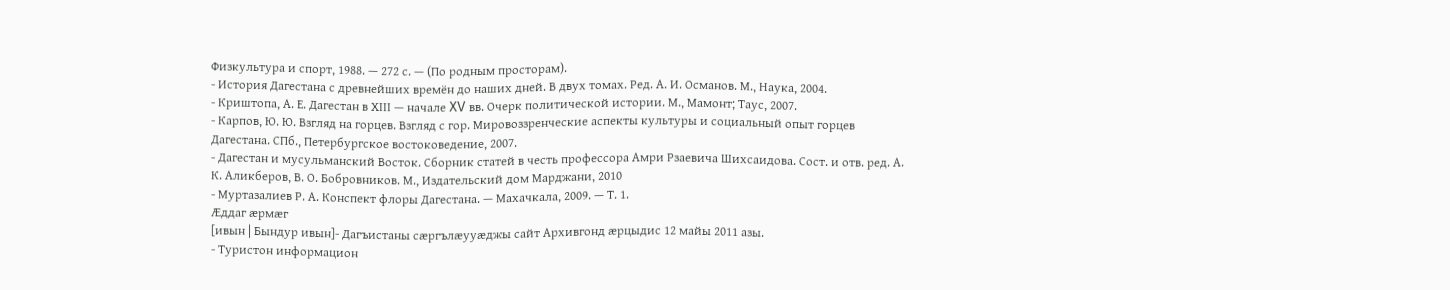Физкультура и спорт, 1988. — 272 с. — (По родным просторам).
- История Дагестана с древнейших времён до наших дней. В двух томах. Ред. А. И. Османов. М., Наука, 2004.
- Криштопа, А. Е. Дагестан в ХІІІ — начале XV вв. Очерк политической истории. М., Мамонт; Таус, 2007.
- Карпов, Ю. Ю. Взгляд на горцев. Взгляд с гор. Мировоззренческие аспекты культуры и социальный опыт горцев Дагестана. СПб., Петербургское востоковедение, 2007.
- Дагестан и мусульманский Восток. Сборник статей в честь профессора Амри Рзаевича Шихсаидова. Сост. и отв. ред. А. К. Аликберов, В. О. Бобровников. М., Издательский дом Марджани, 2010
- Муртазалиев Р. А. Конспект флоры Дагестана. — Махачкала, 2009. — Т. 1.
Æддаг æрмæг
[ивын | Бындур ивын]- Дагъистаны сæргълæууæджы сайт Архивгонд æрцыдис 12 майы 2011 азы.
- Туристон информацион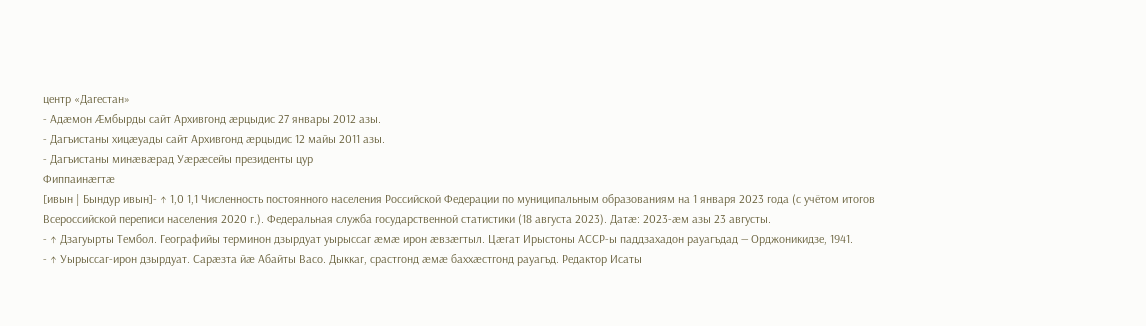центр «Дагестан»
- Адæмон Æмбырды сайт Архивгонд æрцыдис 27 январы 2012 азы.
- Дагъистаны хицæуады сайт Архивгонд æрцыдис 12 майы 2011 азы.
- Дагъистаны минæвæрад Уæрæсейы президенты цур
Фиппаинæгтæ
[ивын | Бындур ивын]- ↑ 1,0 1,1 Численность постоянного населения Российской Федерации по муниципальным образованиям на 1 января 2023 года (с учётом итогов Всероссийской переписи населения 2020 г.). Федеральная служба государственной статистики (18 августа 2023). Датæ: 2023-æм азы 23 августы.
- ↑ Дзагуырты Тембол. Географийы терминон дзырдуат уырыссаг æмæ ирон æвзæгтыл. Цæгат Ирыстоны АССР-ы паддзахадон рауагъдад — Орджоникидзе, 1941.
- ↑ Уырыссаг-ирон дзырдуат. Сарæзта йæ Абайты Васо. Дыккаг, срастгонд æмæ баххæстгонд рауагъд. Редактор Исаты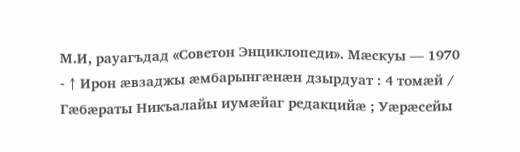М.И, рауагъдад «Советон Энциклопеди». Мæскуы — 1970
- ↑ Ирон æвзаджы æмбарынгæнæн дзырдуат : 4 томæй / Гæбæраты Никъалайы иумæйаг редакцийæ ; Уæрæсейы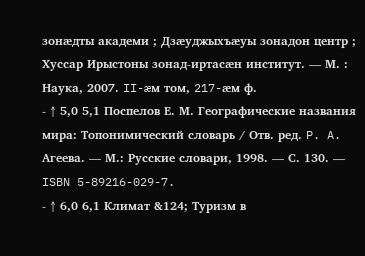зонæдты академи ; Дзæуджыхъæуы зонадон центр ; Хуссар Ирыстоны зонад-иртасæн институт. — М. : Наука, 2007. II-æм том, 217-æм ф.
- ↑ 5,0 5,1 Поспелов Е. М. Географические названия мира: Топонимический словарь / Отв. ред. P. A. Агеева. — М.: Русские словари, 1998. — С. 130. — ISBN 5-89216-029-7.
- ↑ 6,0 6,1 Климат &124; Туризм в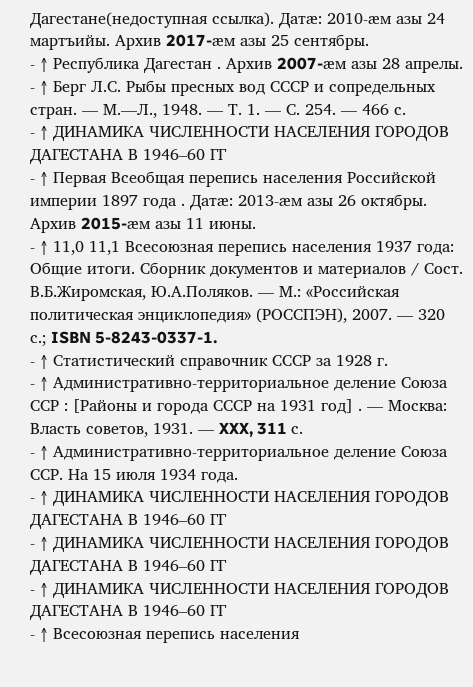Дагестане(недоступная ссылка). Датæ: 2010-æм азы 24 мартъийы. Архив 2017-æм азы 25 сентябры.
- ↑ Республика Дагестан . Архив 2007-æм азы 28 апрелы.
- ↑ Берг Л.С. Рыбы пресных вод СССР и сопредельных стран. — М.—Л., 1948. — Т. 1. — С. 254. — 466 с.
- ↑ ДИНАМИКА ЧИСЛЕННОСТИ НАСЕЛЕНИЯ ГОРОДОВ ДАГЕСТАНА В 1946–60 ГГ
- ↑ Первая Всеобщая перепись населения Российской империи 1897 года . Датæ: 2013-æм азы 26 октябры. Архив 2015-æм азы 11 июны.
- ↑ 11,0 11,1 Всесоюзная перепись населения 1937 года: Общие итоги. Сборник документов и материалов / Сост. В.Б.Жиромская, Ю.А.Поляков. — М.: «Российская политическая энциклопедия» (РОССПЭН), 2007. — 320 с.; ISBN 5-8243-0337-1.
- ↑ Статистический справочник СССР за 1928 г.
- ↑ Административно-территориальное деление Союза ССР : [Районы и города СССР на 1931 год] . — Москва: Власть советов, 1931. — XXX, 311 с.
- ↑ Административно-территориальное деление Союза ССР. На 15 июля 1934 года.
- ↑ ДИНАМИКА ЧИСЛЕННОСТИ НАСЕЛЕНИЯ ГОРОДОВ ДАГЕСТАНА В 1946–60 ГГ
- ↑ ДИНАМИКА ЧИСЛЕННОСТИ НАСЕЛЕНИЯ ГОРОДОВ ДАГЕСТАНА В 1946–60 ГГ
- ↑ ДИНАМИКА ЧИСЛЕННОСТИ НАСЕЛЕНИЯ ГОРОДОВ ДАГЕСТАНА В 1946–60 ГГ
- ↑ Всесоюзная перепись населения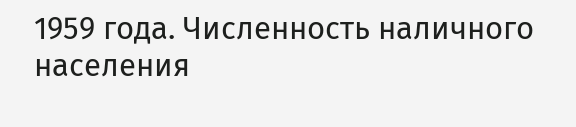1959 года. Численность наличного населения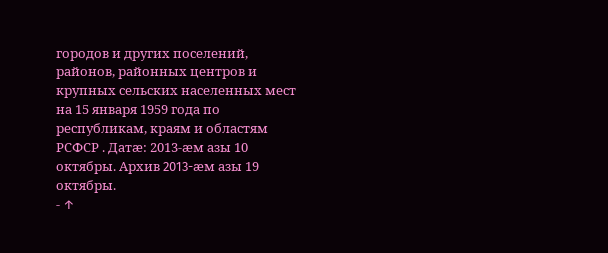городов и других поселений, районов, районных центров и крупных сельских населенных мест на 15 января 1959 года по республикам, краям и областям РСФСР . Датæ: 2013-æм азы 10 октябры. Архив 2013-æм азы 19 октябры.
- ↑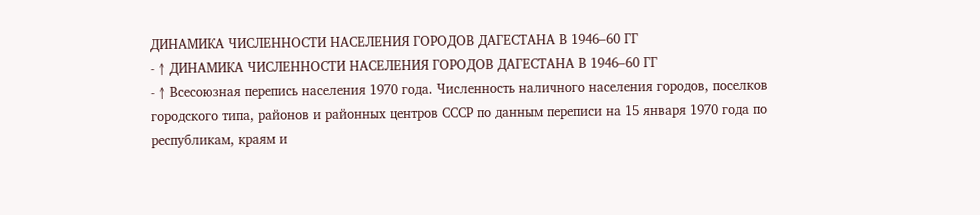ДИНАМИКА ЧИСЛЕННОСТИ НАСЕЛЕНИЯ ГОРОДОВ ДАГЕСТАНА В 1946–60 ГГ
- ↑ ДИНАМИКА ЧИСЛЕННОСТИ НАСЕЛЕНИЯ ГОРОДОВ ДАГЕСТАНА В 1946–60 ГГ
- ↑ Всесоюзная перепись населения 1970 года. Численность наличного населения городов, поселков городского типа, районов и районных центров СССР по данным переписи на 15 января 1970 года по республикам, краям и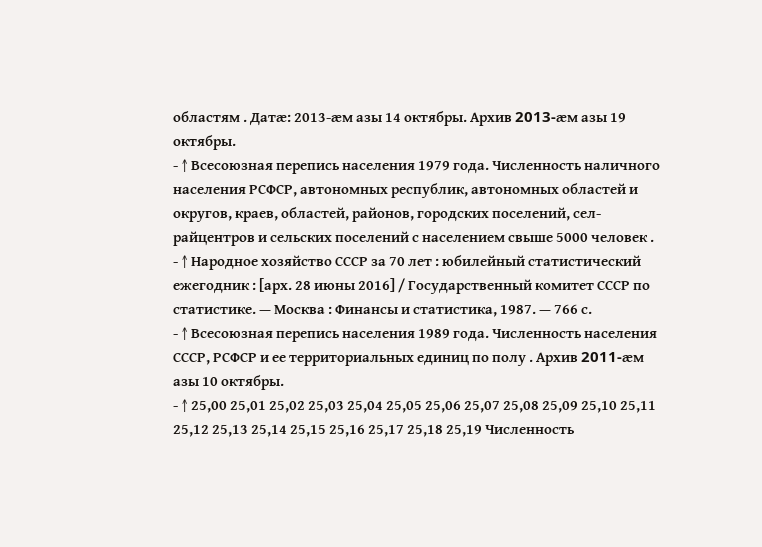областям . Датæ: 2013-æм азы 14 октябры. Архив 2013-æм азы 19 октябры.
- ↑ Всесоюзная перепись населения 1979 года. Численность наличного населения РСФСР, автономных республик, автономных областей и округов, краев, областей, районов, городских поселений, сел-райцентров и сельских поселений с населением свыше 5000 человек .
- ↑ Народное хозяйство СССР за 70 лет : юбилейный статистический ежегодник : [арх. 28 июны 2016] / Государственный комитет СССР по статистике. — Москва : Финансы и статистика, 1987. — 766 с.
- ↑ Всесоюзная перепись населения 1989 года. Численность населения СССР, РСФСР и ее территориальных единиц по полу . Архив 2011-æм азы 10 октябры.
- ↑ 25,00 25,01 25,02 25,03 25,04 25,05 25,06 25,07 25,08 25,09 25,10 25,11 25,12 25,13 25,14 25,15 25,16 25,17 25,18 25,19 Численность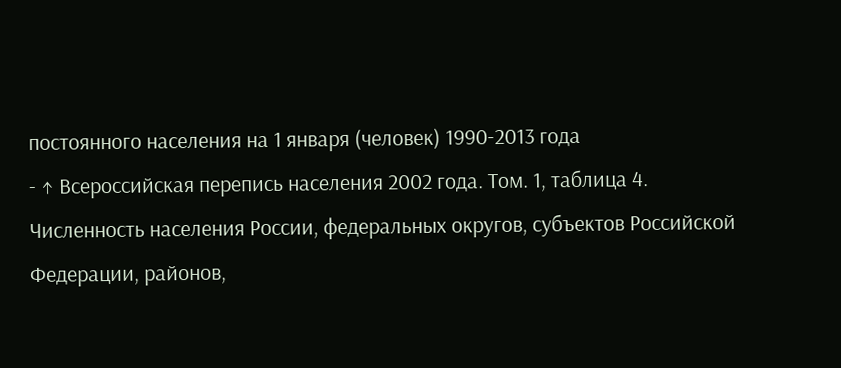постоянного населения на 1 января (человек) 1990-2013 года
- ↑ Всероссийская перепись населения 2002 года. Том. 1, таблица 4. Численность населения России, федеральных округов, субъектов Российской Федерации, районов,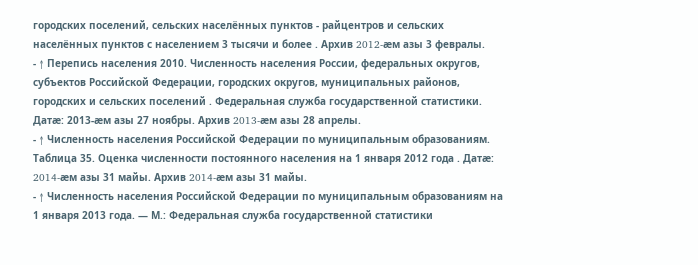городских поселений, сельских населённых пунктов - райцентров и сельских населённых пунктов с населением 3 тысячи и более . Архив 2012-æм азы 3 февралы.
- ↑ Перепись населения 2010. Численность населения России, федеральных округов, субъектов Российской Федерации, городских округов, муниципальных районов, городских и сельских поселений . Федеральная служба государственной статистики. Датæ: 2013-æм азы 27 ноябры. Архив 2013-æм азы 28 апрелы.
- ↑ Численность населения Российской Федерации по муниципальным образованиям. Таблица 35. Оценка численности постоянного населения на 1 января 2012 года . Датæ: 2014-æм азы 31 майы. Архив 2014-æм азы 31 майы.
- ↑ Численность населения Российской Федерации по муниципальным образованиям на 1 января 2013 года. — М.: Федеральная служба государственной статистики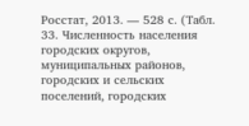Росстат, 2013. — 528 с. (Табл. 33. Численность населения городских округов, муниципальных районов, городских и сельских поселений, городских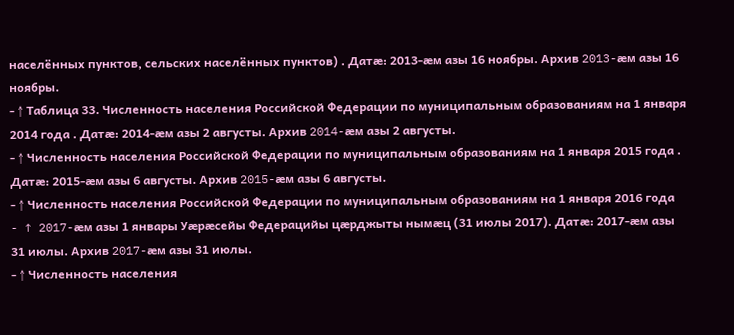населённых пунктов, сельских населённых пунктов) . Датæ: 2013-æм азы 16 ноябры. Архив 2013-æм азы 16 ноябры.
- ↑ Таблица 33. Численность населения Российской Федерации по муниципальным образованиям на 1 января 2014 года . Датæ: 2014-æм азы 2 августы. Архив 2014-æм азы 2 августы.
- ↑ Численность населения Российской Федерации по муниципальным образованиям на 1 января 2015 года . Датæ: 2015-æм азы 6 августы. Архив 2015-æм азы 6 августы.
- ↑ Численность населения Российской Федерации по муниципальным образованиям на 1 января 2016 года
- ↑ 2017-æм азы 1 январы Уæрæсейы Федерацийы цæрджыты нымæц (31 июлы 2017). Датæ: 2017-æм азы 31 июлы. Архив 2017-æм азы 31 июлы.
- ↑ Численность населения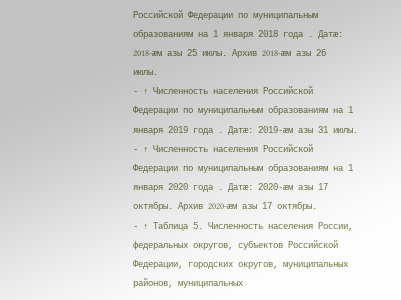Российской Федерации по муниципальным образованиям на 1 января 2018 года . Датæ: 2018-æм азы 25 июлы. Архив 2018-æм азы 26 июлы.
- ↑ Численность населения Российской Федерации по муниципальным образованиям на 1 января 2019 года . Датæ: 2019-æм азы 31 июлы.
- ↑ Численность населения Российской Федерации по муниципальным образованиям на 1 января 2020 года . Датæ: 2020-æм азы 17 октябры. Архив 2020-æм азы 17 октябры.
- ↑ Таблица 5. Численность населения России, федеральных округов, субъектов Российской Федерации, городских округов, муниципальных районов, муниципальных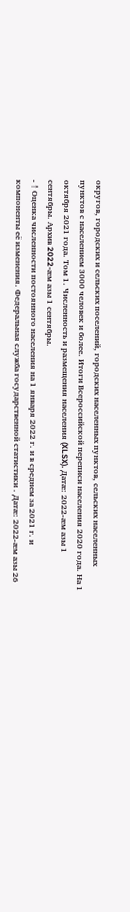округов, городских и сельских поселений, городских населенных пунктов, сельских населенных пунктов с населением 3000 человек и более. Итоги Всероссийской переписи населения 2020 года. На 1 октября 2021 года. Том 1. Численность и размещения населения (XLSX). Датæ: 2022-æм азы 1 сентябры. Архив 2022-æм азы 1 сентябры.
- ↑ Оценка численности постоянного населения на 1 января 2022 г. и в среднем за 2021 г. и компоненты её изменения. Федеральная служба государственной статистики . Датæ: 2022-æм азы 26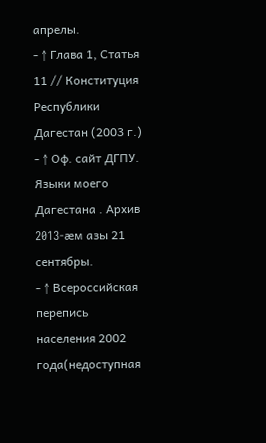апрелы.
- ↑ Глава 1, Статья 11 // Конституция Республики Дагестан (2003 г.)
- ↑ Оф. сайт ДГПУ. Языки моего Дагестана . Архив 2013-æм азы 21 сентябры.
- ↑ Всероссийская перепись населения 2002 года(недоступная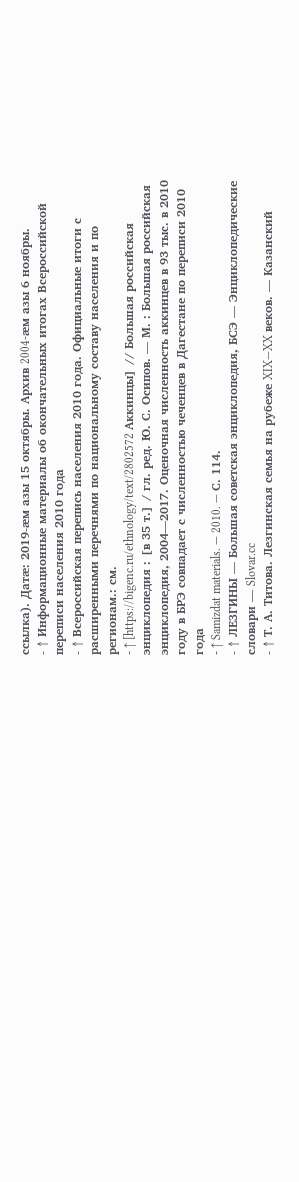ссылка). Датæ: 2019-æм азы 15 октябры. Архив 2004-æм азы 6 ноябры.
- ↑ Информационные материалы об окончательных итогах Всероссийской переписи населения 2010 года
- ↑ Всероссийская перепись населения 2010 года. Официальные итоги с расширенными перечнями по национальному составу населения и по регионам.: см.
- ↑ [https://bigenc.ru/ethnology/text/2802572 Аккинцы] // Большая российская энциклопедия : [в 35 т.] / гл. ред. Ю. С. Осипов. — М. : Большая российская энциклопедия, 2004—2017. Оценочная численность аккинцев в 93 тыс. в 2010 году в БРЭ совпадает с численностью чеченцев в Дагестане по переписи 2010 года
- ↑ Samizdat materials. — 2010. — С. 114.
- ↑ ЛЕЗГИНЫ — Большая советская энциклопедия, БСЭ — Энциклопедические словари — Slovar.cc
- ↑ Т. А. Титова. Лезгинская семья на рубеже XIX—XX веков. — Казанский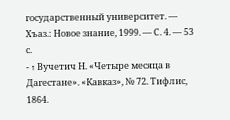государственный университет. — Хъаз.: Новое знание, 1999. — С. 4. — 53 с.
- ↑ Вучетич Н. «Четыре месяца в Дагестане». «Кавказ», № 72. Тифлис, 1864.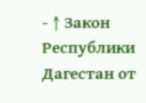- ↑ Закон Республики Дагестан от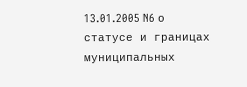13.01.2005 N6 о статусе и границах муниципальных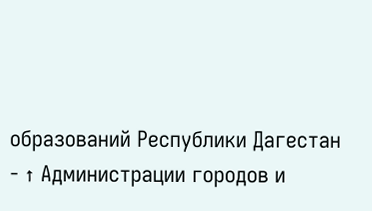образований Республики Дагестан
- ↑ Администрации городов и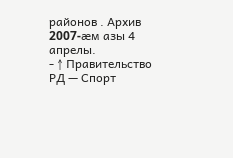районов . Архив 2007-æм азы 4 апрелы.
- ↑ Правительство РД — Спорт